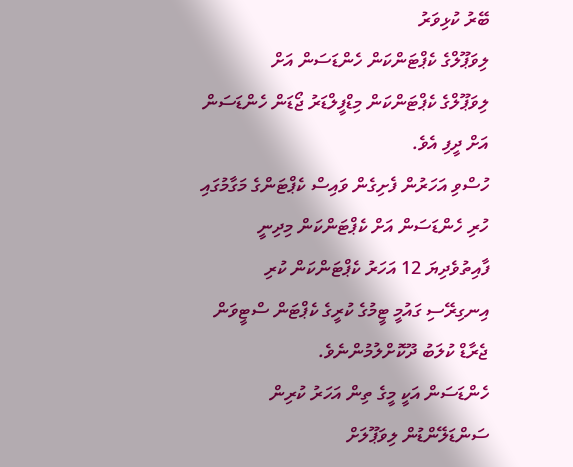ބޭރު ކުޅިވަރު
ލިވަޕޫލްގެ ކެޕްޓަންކަން ހެންޑަސަން އަށް
ލިވަޕޫލްގެ ކެޕްޓަންކަން މިޑްފީލްޑަރު ޖޯޑަން ހެންޑަސަން އަށް ދީފި އެވެ.
ހުސްވި އަހަރުން ފެށިގެން ވައިސް ކެޕްޓަންގެ މަގާމުގައި ހުރި ހެންޑަސަން އަށް ކެޕްޓަންކަން މިދިނީ ފާއިތުވެދިޔަ 12 އަހަރު ކެޕްޓަންކަން ކުރި އިނގިރޭސި ގައުމީ ޓީމުގެ ކުރީގެ ކެޕްޓަން ސްޓީވަން ޖެރާޑް ކުލަބު ދޫކޮށްލުމުންނެވެ.
ހެންޑަސަން އަކީ މީގެ ތިން އަހަރު ކުރިން ސަންޑަލޭންޑުން ލިވަޕޫލަށް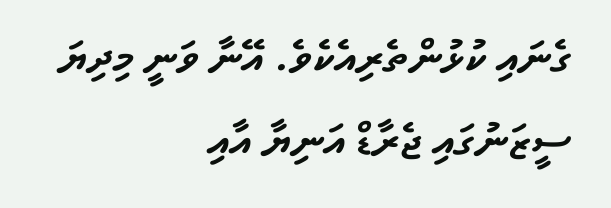ގެނައި ކުޅުންތެރިއެކެވެ. އޭނާ ވަނީ މިދިޔަ ސީޒަނުގައި ޖެރާޑް އަނިޔާ އާއި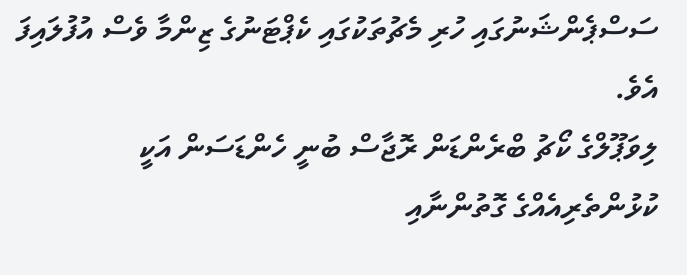ސަސްޕެންޝަނުގައި ހުރި މެޗުތަކުގައި ކެޕްޓަނުގެ ޒިންމާ ވެސް އުފުލައިފަ އެވެ.
ލިވަޕޫލްގެ ކޯޗު ބްރެންޑަން ރޮޖާސް ބުނީ ހެންޑަސަން އަކީ ކުޅުންތެރިއެއްގެ ގޮތުންނާއި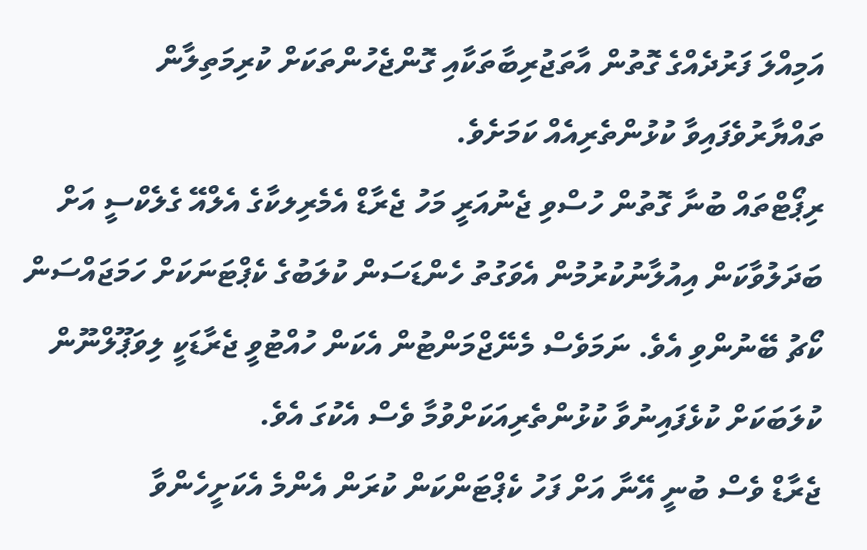އަމިއްލަ ފަރުދެއްގެ ގޮތުން އާތަޖުރިބާތަކާއި ގޮންޖެހުންތަކަށް ކުރިމަތިލާން ތައްޔާރުވެފައިވާ ކުޅުންތެރިއެއް ކަމަށެވެ.
ރިޕޯޓްތައް ބުނާ ގޮތުން ހުސްވި ޖެނުއަރީ މަހު ޖެރާޑް އެމެރިލކާގެ އެލްއޭ ގެލެކްސީ އަށް ބަދަލުވާކަން އިއުލާނުކުރުމުން އެވަގުތު ހެންޑަސަން ކުލަބުގެ ކެޕްޓަނަކަށް ހަމަޖައްސަން ކޯޗު ބޭނުންވި އެވެ. ނަމަވެސް މެނޭޖްމަންޓުން އެކަން ހުއްޓުވީ ޖެރާޑަކީ ލިވަޕޫލްނޫން ކުލަބަކަށް ކުޅެފައިނުވާ ކުޅުންތެރިއަކަށްވުމާ ވެސް އެކުގަ އެވެ.
ޖެރާޑް ވެސް ބުނީ އޭނާ އަށް ފަހު ކެޕްޓަންކަން ކުރަން އެންމެ އެކަށީހެންވާ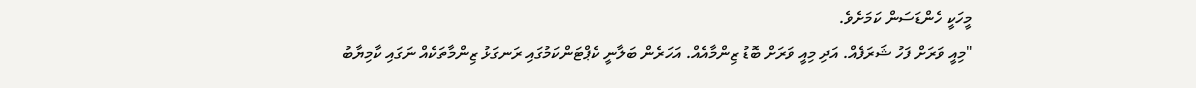މީހަކީ ހެންޑަސަން ކަމަށެވެ.
"މިއީ ވަރަށް ފަހު ޝަރަފެއް. އަދި މިއީ ވަރަށް ބޮޑު ޒިންމާއެއް. އަހަރެން ބަލާނީ ކެޕްޓަންކަމުގައި ރަނގަޅު ޒިންމާތަކެއް ނަގައި ކާމިޔާބު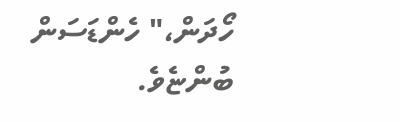ހޯދަން،" ހެންޑަސަން ބުންޏެވެ.